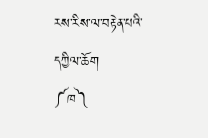རས་རིས་ལ་བརྟེན་པའི་དཀྱིལ་ཆོག
༼ཁ༽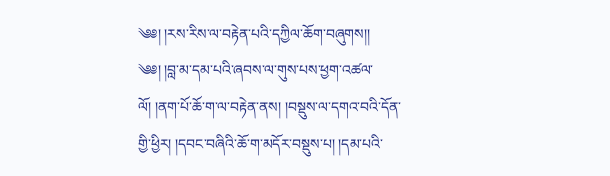༄༅། །རས་རིས་ལ་བརྟེན་པའི་དཀྱིལ་ཆོག་བཞུགས།།
༄༅། །བླ་མ་དམ་པའི་ཞབས་ལ་གུས་པས་ཕྱག་འཚལ་ལོ། །ནག་པོ་ཆོ་ག་ལ་བརྟེན་ནས། །བསྡུས་ལ་དགའ་བའི་དོན་གྱི་ཕྱིར། །དབང་བཞིའི་ཆོ་ག་མདོར་བསྡུས་པ། །དམ་པའི་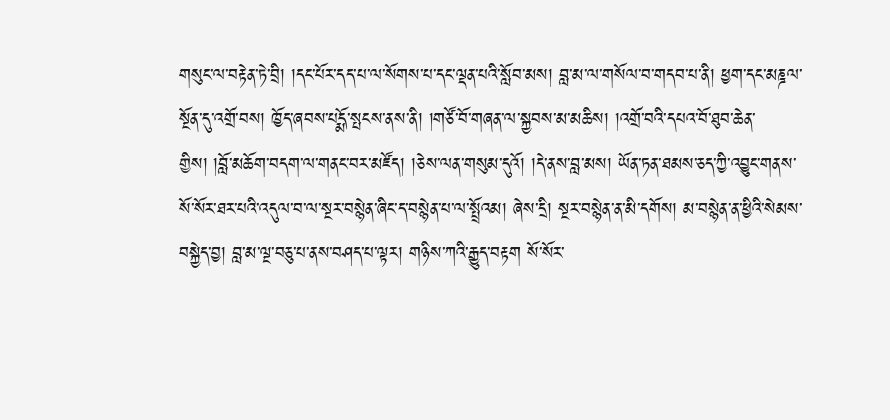གསུང་ལ་བརྟེན་ཏེ་བྲི། །དང་པོར་དད་པ་ལ་སོགས་པ་དང་ལྡན་པའི་སློབ་མས། བླ་མ་ལ་གསོལ་བ་གདབ་པ་ནི། ཕྱག་དང་མཎྜལ་སྔོན་དུ་འགྲོ་བས། ཁྱོད་ཞབས་པདྨོ་སྤངས་ནས་ནི། །གཙོ་བོ་གཞན་ལ་སྐྱབས་མ་མཆིས། །འགྲོ་བའི་དཔའ་བོ་ཐུབ་ཆེན་གྱིས། །བློ་མཆོག་བདག་ལ་གནང་བར་མཛོད། །ཅེས་ལན་གསུམ་དུའོ། །དེ་ནས་བླ་མས། ཡོན་ཏན་ཐམས་ཅད་ཀྱི་འབྱུང་གནས་སོ་སོར་ཐར་པའི་འདུལ་བ་ལ་སྔར་བསྙེན་ཞིང་ད་བསྙེན་པ་ལ་སྤྲོའམ། ཞེས་དྲི། སྔར་བསྙེན་ན་མི་དགོས། མ་བསྙེན་ན་ཕྱིའི་སེམས་བསྐྱེད་བྱ། བླ་མ་ལྔ་བཅུ་པ་ནས་བཤད་པ་ལྟར། གཉིས་ཀའི་རྒྱུད་བརྟག སོ་སོར་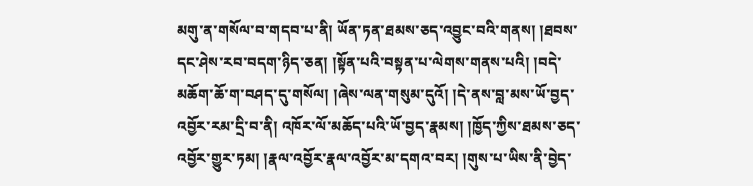མགུ་ན་གསོལ་བ་གདབ་པ་ནི། ཡོན་ཏན་ཐམས་ཅད་འབྱུང་བའི་གནས། །ཐབས་དང་ཤེས་རབ་བདག་ཉིད་ཅན། །སྟོན་པའི་བསྟན་པ་ལེགས་གནས་པའི། །བདེ་མཆོག་ཆོ་ག་བཤད་དུ་གསོལ། །ཞེས་ལན་གསུམ་དུའོ། །དེ་ནས་བླ་མས་ཡོ་བྱད་འབྱོར་རམ་དྲི་བ་ནི། འཁོར་ལོ་མཆོད་པའི་ཡོ་བྱད་རྣམས། །ཁྱོད་ཀྱིས་ཐམས་ཅད་འབྱོར་གྱུར་ཏམ། །རྣལ་འབྱོར་རྣལ་འབྱོར་མ་དགའ་བར། །གུས་པ་ཡིས་ནི་བྱེད་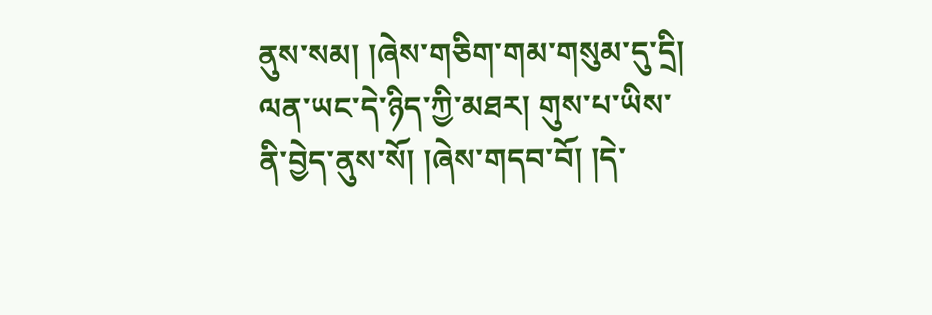ནུས་སམ། །ཞེས་གཅིག་གམ་གསུམ་དུ་དྲི། ལན་ཡང་དེ་ཉིད་ཀྱི་མཐར། གུས་པ་ཡིས་ནི་བྱེད་ནུས་སོ། །ཞེས་གདབ་བོ། །དེ་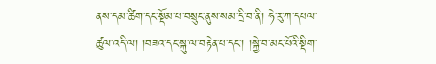ནས་དམ་ཚིག་དང་སྡོམ་པ་བསྲུང་ནུས་སམ་དྲི་བ་ནི། ཧེ་རུ་ཀ་དཔལ་ཚུལ་འདི་ལ། །བཟའ་དང་སྐུ་ལ་བརྟེན་པ་དང་། །སྐྱེ་བ་མང་པོའི་སྡིག་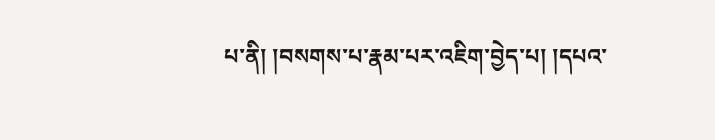པ་ནི། །བསགས་པ་རྣམ་པར་འཇིག་བྱེད་པ། །དཔའ་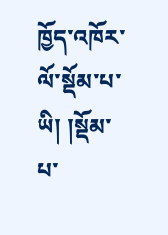ཁྱོད་འཁོར་ལོ་སྡོམ་པ་ཡི། །སྡོམ་པ་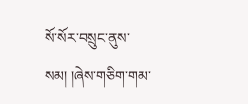སོ་སོར་བསྲུང་ནུས་སམ། །ཞེས་གཅིག་གམ་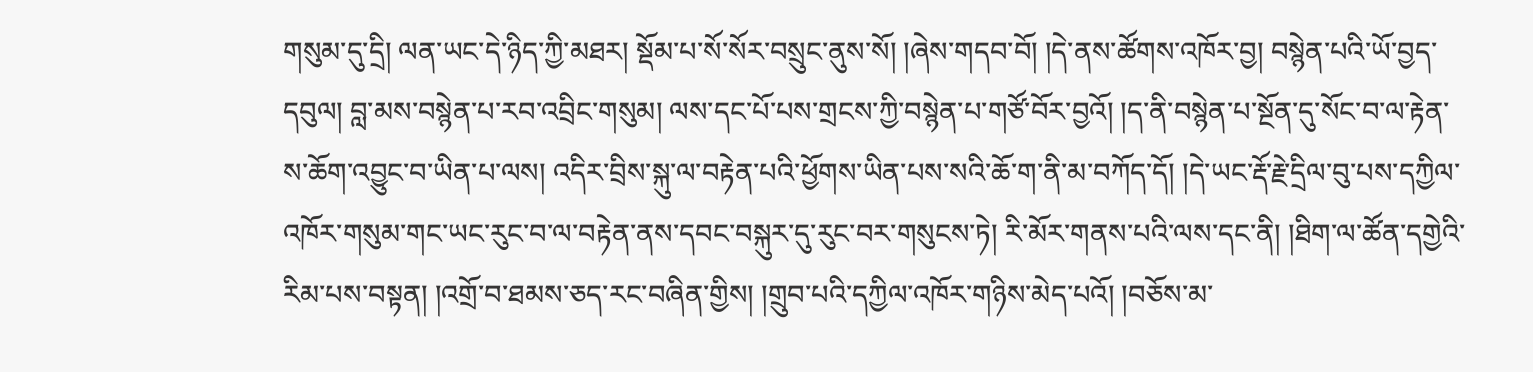གསུམ་དུ་དྲི། ལན་ཡང་དེ་ཉིད་ཀྱི་མཐར། སྡོམ་པ་སོ་སོར་བསྲུང་ནུས་སོ། །ཞེས་གདབ་བོ། །དེ་ནས་ཚོགས་འཁོར་བྱ། བསྙེན་པའི་ཡོ་བྱད་དབུལ། བླ་མས་བསྙེན་པ་རབ་འབྲིང་གསུམ། ལས་དང་པོ་པས་གྲངས་ཀྱི་བསྙེན་པ་གཙོ་བོར་བྱའོ། །ད་ནི་བསྙེན་པ་སྔོན་དུ་སོང་བ་ལ་རྟེན་ས་ཆོག་འབྱུང་བ་ཡིན་པ་ལས། འདིར་བྲིས་སྐུ་ལ་བརྟེན་པའི་ཕྱོགས་ཡིན་པས་སའི་ཆོ་ག་ནི་མ་བཀོད་དོ། །དེ་ཡང་རྡོ་རྗེ་དྲིལ་བུ་པས་དཀྱིལ་འཁོར་གསུམ་གང་ཡང་རུང་བ་ལ་བརྟེན་ནས་དབང་བསྐུར་དུ་རུང་བར་གསུངས་ཏེ། རི་མོར་གནས་པའི་ལས་དང་ནི། །ཐིག་ལ་ཚོན་དགྱེའི་རིམ་པས་བསྟན། །འགྲོ་བ་ཐམས་ཅད་རང་བཞིན་གྱིས། །གྲུབ་པའི་དཀྱིལ་འཁོར་གཉིས་མེད་པའོ། །བཅོས་མ་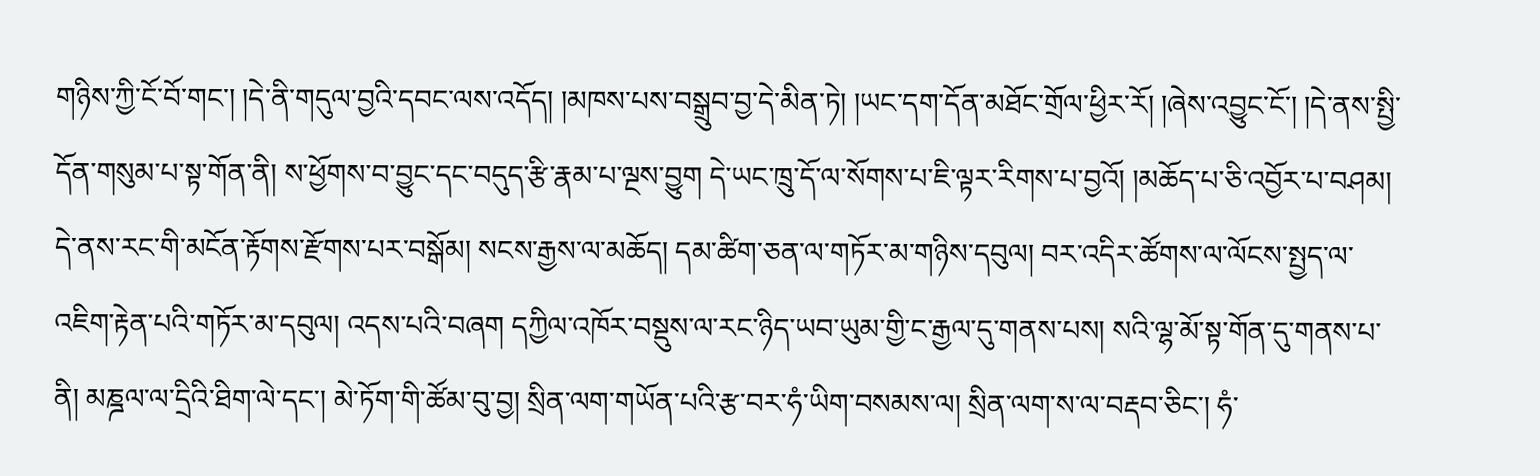གཉིས་ཀྱི་ངོ་བོ་གང་། །དེ་ནི་གདུལ་བྱའི་དབང་ལས་འདོད། །མཁས་པས་བསྒྲུབ་བྱ་དེ་མིན་ཏེ། །ཡང་དག་དོན་མཐོང་གྲོལ་ཕྱིར་རོ། །ཞེས་འབྱུང་ངོ་། །དེ་ནས་སྤྱི་དོན་གསུམ་པ་སྟ་གོན་ནི། ས་ཕྱོགས་བ་བྱུང་དང་བདུད་རྩི་རྣམ་པ་ལྔས་བྱུག དེ་ཡང་ཁྲུ་དོ་ལ་སོགས་པ་ཇི་ལྟར་རིགས་པ་བྱའོ། །མཆོད་པ་ཅི་འབྱོར་པ་བཤམ། དེ་ནས་རང་གི་མངོན་རྟོགས་རྫོགས་པར་བསྒོམ། སངས་རྒྱས་ལ་མཆོད། དམ་ཚིག་ཅན་ལ་གཏོར་མ་གཉིས་དབུལ། བར་འདིར་ཚོགས་ལ་ལོངས་སྤྱད་ལ་འཇིག་རྟེན་པའི་གཏོར་མ་དབུལ། འདས་པའི་བཞག དཀྱིལ་འཁོར་བསྡུས་ལ་རང་ཉིད་ཡབ་ཡུམ་གྱི་ང་རྒྱལ་དུ་གནས་པས། སའི་ལྷ་མོ་སྟ་གོན་དུ་གནས་པ་ནི། མཎྜལ་ལ་དྲིའི་ཐིག་ལེ་དང་། མེ་ཏོག་གི་ཚོམ་བུ་བྱ། སྲིན་ལག་གཡོན་པའི་རྩ་བར་ཧཾ་ཡིག་བསམས་ལ། སྲིན་ལག་ས་ལ་བརྡབ་ཅིང་། ཧཾ་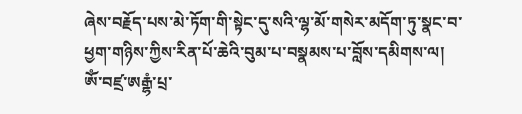ཞེས་བརྗོད་པས་མེ་ཏོག་གི་སྟེང་དུ་སའི་ལྷ་མོ་གསེར་མདོག་ཏུ་སྣང་བ་ཕྱག་གཉིས་ཀྱིས་རིན་པོ་ཆེའི་བུམ་པ་བསྣམས་པ་བློས་དམིགས་ལ། ཨོཾ་བཛྲ་ཨརྒྷཾ་པྲ་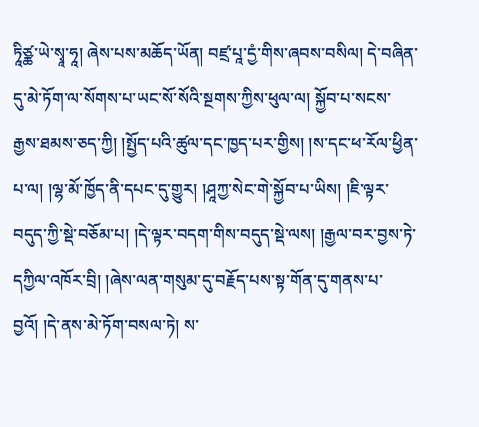ཏཱིཙྪ་ཡེ་སྭཱ་ཧཱ། ཞེས་པས་མཆོད་ཡོན། བཛྲ་པཱ་དྱཾ་གིས་ཞབས་བསིལ། དེ་བཞིན་དུ་མེ་ཏོག་ལ་སོགས་པ་ཡང་སོ་སོའི་སྔགས་ཀྱིས་ཕུལ་ལ། སྐྱོབ་པ་སངས་རྒྱས་ཐམས་ཅད་ཀྱི། །སྤྱོད་པའི་ཚུལ་དང་ཁྱད་པར་གྱིས། །ས་དང་ཕ་རོལ་ཕྱིན་པ་ལ། །ལྷ་མོ་ཁྱོད་ནི་དཔང་དུ་གྱུར། །ཤཱཀྱ་སེང་གེ་སྐྱོབ་པ་ཡིས། །ཇི་ལྟར་བདུད་ཀྱི་སྡེ་བཅོམ་པ། །དེ་ལྟར་བདག་གིས་བདུད་སྡེ་ལས། །རྒྱལ་བར་བྱས་ཏེ་དཀྱིལ་འཁོར་བྲི། །ཞེས་ལན་གསུམ་དུ་བརྗོད་པས་སྟ་གོན་དུ་གནས་པ་བྱའོ། །དེ་ནས་མེ་ཏོག་བསལ་ཏེ། ས་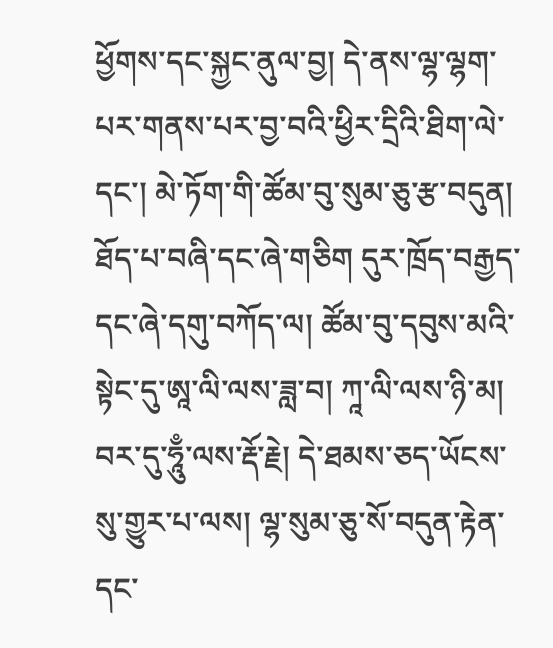ཕྱོགས་དང་སྐྱང་ནུལ་བྱ། དེ་ནས་ལྷ་ལྷག་པར་གནས་པར་བྱ་བའི་ཕྱིར་དྲིའི་ཐིག་ལེ་དང་། མེ་ཏོག་གི་ཚོམ་བུ་སུམ་ཅུ་རྩ་བདུན། ཐོད་པ་བཞི་དང་ཞེ་གཅིག དུར་ཁྲོད་བརྒྱད་དང་ཞེ་དགུ་བཀོད་ལ། ཚོམ་བུ་དབུས་མའི་སྟེང་དུ་ཨཱ་ལི་ལས་ཟླ་བ། ཀཱ་ལི་ལས་ཉི་མ། བར་དུ་ཧཱུྃ་ལས་རྡོ་རྗེ། དེ་ཐམས་ཅད་ཡོངས་སུ་གྱུར་པ་ལས། ལྷ་སུམ་ཅུ་སོ་བདུན་རྟེན་དང་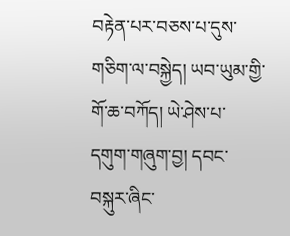བརྟེན་པར་བཅས་པ་དུས་གཅིག་ལ་བསྐྱེད། ཡབ་ཡུམ་གྱི་གོ་ཆ་བཀོད། ཡེ་ཤེས་པ་དགུག་གཞུག་བྱ། དབང་བསྐུར་ཞིང་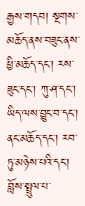རྒྱས་གདབ། སྔགས་མཆོད་ནས་བཟུང་ནས་ཕྱི་མཆོད་དང་། རས་ཟུང་དང་། ཀུ་ཤ་དང་། ཡིད་ལས་བྱུང་བ་དང་། ནང་མཆོད་དང་། རབ་ཏུ་མཉེས་པའི་དང་། བློས་སྤྲུལ་པ་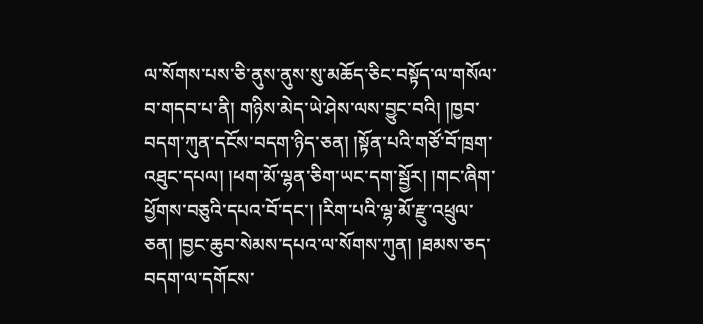ལ་སོགས་པས་ཅི་ནུས་ནུས་སུ་མཆོད་ཅིང་བསྟོད་ལ་གསོལ་བ་གདབ་པ་ནི། གཉིས་མེད་ཡེ་ཤེས་ལས་བྱུང་བའི། །ཁྱབ་བདག་ཀུན་དངོས་བདག་ཉིད་ཅན། །སྟོན་པའི་གཙོ་བོ་ཁྲག་འཐུང་དཔལ། །ཕག་མོ་ལྷན་ཅིག་ཡང་དག་སྦྱོར། །གང་ཞིག་ཕྱོགས་བཅུའི་དཔའ་བོ་དང་། །རིག་པའི་ལྷ་མོ་རྫུ་འཕྲུལ་ཅན། །བྱང་ཆུབ་སེམས་དཔའ་ལ་སོགས་ཀུན། །ཐམས་ཅད་བདག་ལ་དགོངས་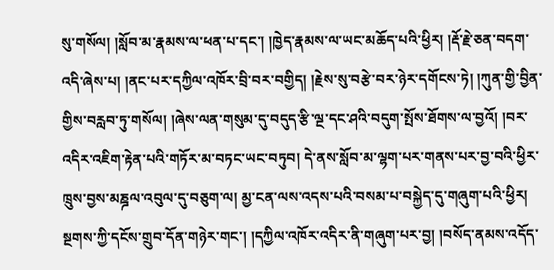སུ་གསོལ། །སློབ་མ་རྣམས་ལ་ཕན་པ་དང་། །ཁྱེད་རྣམས་ལ་ཡང་མཆོད་པའི་ཕྱིར། །རྡོ་རྗེ་ཅན་བདག་འདི་ཞེས་པ། །ནང་པར་དཀྱིལ་འཁོར་བྲི་བར་བགྱིད། །རྗེས་སུ་བརྩེ་བར་ཉེར་དགོངས་ཏེ། །ཀུན་གྱི་བྱིན་གྱིས་བརླབ་ཏུ་གསོལ། །ཞེས་ལན་གསུམ་དུ་བདུད་རྩི་ལྔ་དང་ཤའི་བདུག་སྤོས་ཐོགས་ལ་བྱའོ། །བར་འདིར་འཇིག་རྟེན་པའི་གཏོར་མ་བཏང་ཡང་བཏུབ། དེ་ནས་སློབ་མ་ལྷག་པར་གནས་པར་བྱ་བའི་ཕྱིར་ཁྲུས་བྱས་མཎྜལ་འབུལ་དུ་བཅུག་ལ། མྱ་ངན་ལས་འདས་པའི་བསམ་པ་བསྐྱེད་དུ་གཞུག་པའི་ཕྱིར། སྔགས་ཀྱི་དངོས་གྲུབ་དོན་གཉེར་གང་། །དཀྱིལ་འཁོར་འདིར་ནི་གཞུག་པར་བྱ། །བསོད་ནམས་འདོད་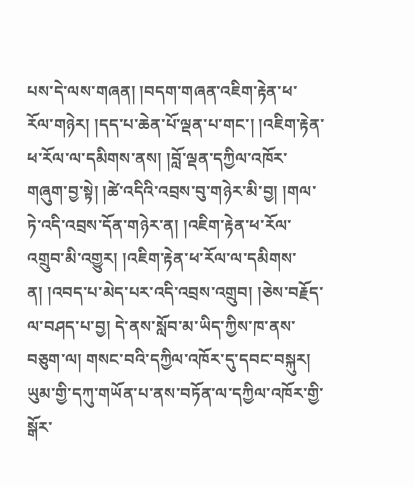པས་དེ་ལས་གཞན། །བདག་གཞན་འཇིག་རྟེན་ཕ་རོལ་གཉེར། །དད་པ་ཆེན་པོ་ལྡན་པ་གང་། །འཇིག་རྟེན་ཕ་རོལ་ལ་དམིགས་ནས། །བློ་ལྡན་དཀྱིལ་འཁོར་གཞུག་བྱ་སྟེ། །ཚེ་འདིའི་འབྲས་བུ་གཉེར་མི་བྱ། །གལ་ཏེ་འདི་འབྲས་དོན་གཉེར་ན། །འཇིག་རྟེན་ཕ་རོལ་འགྲུབ་མི་འགྱུར། །འཇིག་རྟེན་ཕ་རོལ་ལ་དམིགས་ན། །འབད་པ་མེད་པར་འདི་འབྲས་འགྲུབ། །ཅེས་བརྗོད་ལ་བཤད་པ་བྱ། དེ་ནས་སློབ་མ་ཡིད་ཀྱིས་ཁ་ནས་བཅུག་ལ། གསང་བའི་དཀྱིལ་འཁོར་དུ་དབང་བསྐུར། ཡུམ་གྱི་དཀུ་གཡོན་པ་ནས་བཏོན་ལ་དཀྱིལ་འཁོར་གྱི་སྒོར་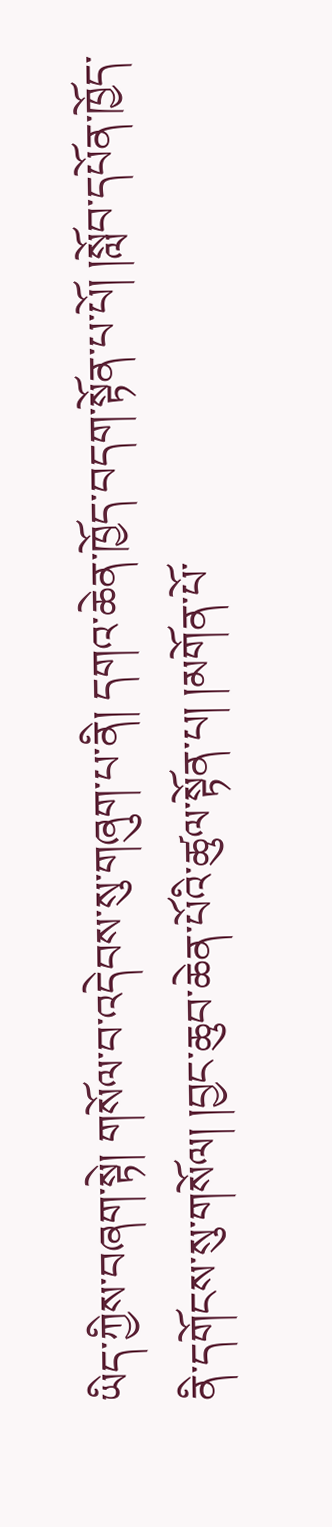ཡིད་ཀྱིས་བཞག་སྟེ། གསོལ་བ་འདེབས་སུ་གཞུག་པ་ནི། དགའ་ཆེན་ཁྱོད་བདག་སྟོན་པ་པོ། །སློབ་དཔོན་ཁྱོད་ནི་དགོངས་སུ་གསོལ། །བྱང་ཆུབ་ཆེན་པོའི་ཚུལ་སྟོན་པ། །མགོན་པོ་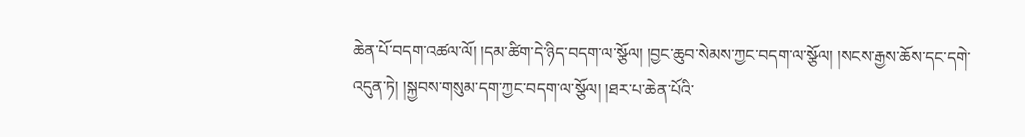ཆེན་པོ་བདག་འཚལ་ལོ། །དམ་ཚིག་དེ་ཉིད་བདག་ལ་སྩོལ། །བྱང་ཆུབ་སེམས་ཀྱང་བདག་ལ་སྩོལ། །སངས་རྒྱས་ཆོས་དང་དགེ་འདུན་ཏེ། །སྐྱབས་གསུམ་དག་ཀྱང་བདག་ལ་སྩོལ། །ཐར་པ་ཆེན་པོའི་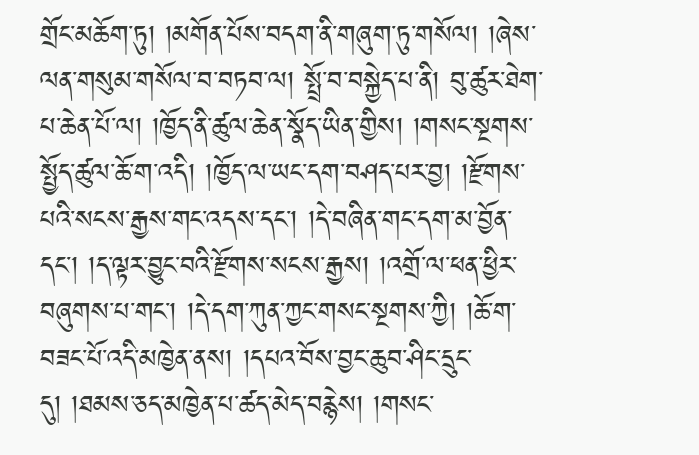གྲོང་མཆོག་ཏུ། །མགོན་པོས་བདག་ནི་གཞུག་ཏུ་གསོལ། །ཞེས་ལན་གསུམ་གསོལ་བ་བཏབ་ལ། སྤྲོ་བ་བསྐྱེད་པ་ནི། བུ་ཚུར་ཐེག་པ་ཆེན་པོ་ལ། །ཁྱོད་ནི་ཚུལ་ཆེན་སྣོད་ཡིན་གྱིས། །གསང་སྔགས་སྤྱོད་ཚུལ་ཆོ་ག་འདི། །ཁྱོད་ལ་ཡང་དག་བཤད་པར་བྱ། །རྫོགས་པའི་སངས་རྒྱས་གང་འདས་དང་། །དེ་བཞིན་གང་དག་མ་བྱོན་དང་། །ད་ལྟར་བྱུང་བའི་རྫོགས་སངས་རྒྱས། །འགྲོ་ལ་ཕན་ཕྱིར་བཞུགས་པ་གང་། །དེ་དག་ཀུན་ཀྱང་གསང་སྔགས་ཀྱི། །ཆོ་ག་བཟང་པོ་འདི་མཁྱེན་ནས། །དཔའ་བོས་བྱང་ཆུབ་ཤིང་དྲུང་དུ། །ཐམས་ཅད་མཁྱེན་པ་ཚད་མེད་བརྙེས། །གསང་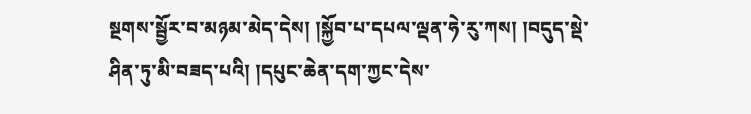སྔགས་སྦྱོར་བ་མཉམ་མེད་དེས། །སྐྱོབ་པ་དཔལ་ལྡན་ཧེ་རུ་ཀས། །བདུད་སྡེ་ཤིན་ཏུ་མི་བཟད་པའི། །དཔུང་ཆེན་དག་ཀྱང་དེས་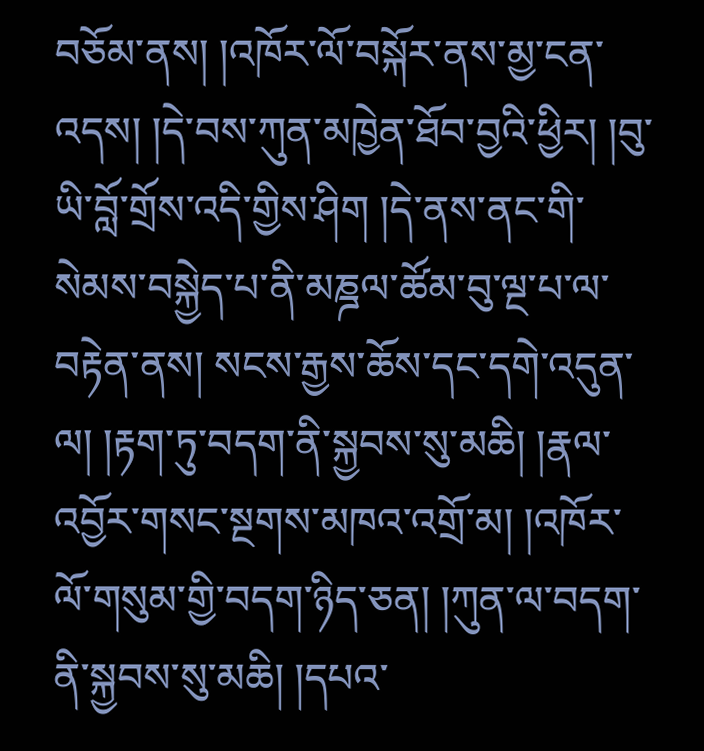བཅོམ་ནས། །འཁོར་ལོ་བསྐོར་ནས་མྱ་ངན་འདས། །དེ་བས་ཀུན་མཁྱེན་ཐོབ་བྱའི་ཕྱིར། །བུ་ཡི་བློ་གྲོས་འདི་གྱིས་ཤིག །དེ་ནས་ནང་གི་སེམས་བསྐྱེད་པ་ནི་མཎྜལ་ཚོམ་བུ་ལྔ་པ་ལ་བརྟེན་ནས། སངས་རྒྱས་ཆོས་དང་དགེ་འདུན་ལ། །རྟག་ཏུ་བདག་ནི་སྐྱབས་སུ་མཆི། །རྣལ་འབྱོར་གསང་སྔགས་མཁའ་འགྲོ་མ། །འཁོར་ལོ་གསུམ་གྱི་བདག་ཉིད་ཅན། །ཀུན་ལ་བདག་ནི་སྐྱབས་སུ་མཆི། །དཔའ་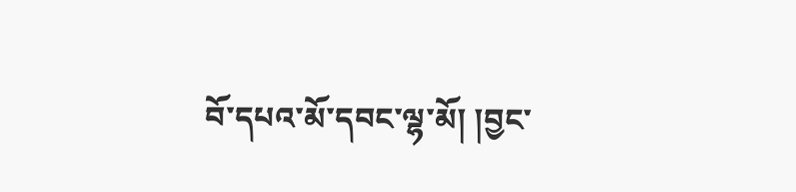བོ་དཔའ་མོ་དབང་ལྷ་མོ། །བྱང་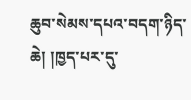ཆུབ་སེམས་དཔའ་བདག་ཉིད་ཆེ། །ཁྱད་པར་དུ་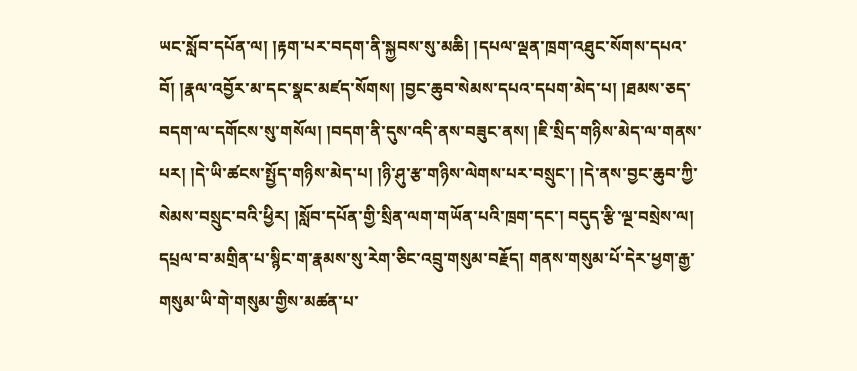ཡང་སློབ་དཔོན་ལ། །རྟག་པར་བདག་ནི་སྐྱབས་སུ་མཆི། །དཔལ་ལྡན་ཁྲག་འཐུང་སོགས་དཔའ་བོ། །རྣལ་འབྱོར་མ་དང་སྣང་མཛད་སོགས། །བྱང་ཆུབ་སེམས་དཔའ་དཔག་མེད་པ། །ཐམས་ཅད་བདག་ལ་དགོངས་སུ་གསོལ། །བདག་ནི་དུས་འདི་ནས་བཟུང་ནས། །ཇི་སྲིད་གཉིས་མེད་ལ་གནས་པར། །དེ་ཡི་ཚངས་སྤྱོད་གཉིས་མེད་པ། །ཉི་ཤུ་རྩ་གཉིས་ལེགས་པར་བསྲུང་། །དེ་ནས་བྱང་ཆུབ་ཀྱི་སེམས་བསྲུང་བའི་ཕྱིར། །སློབ་དཔོན་གྱི་སྲིན་ལག་གཡོན་པའི་ཁྲག་དང་། བདུད་རྩི་ལྔ་བསྲེས་ལ། དཔྲལ་བ་མགྲིན་པ་སྙིང་ག་རྣམས་སུ་རེག་ཅིང་འབྲུ་གསུམ་བརྗོད། གནས་གསུམ་པོ་དེར་ཕྱག་རྒྱ་གསུམ་ཡི་གེ་གསུམ་གྱིས་མཚན་པ་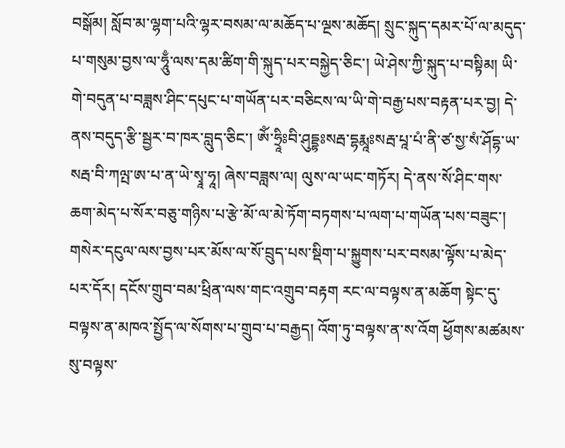བསྒོམ། སློབ་མ་ལྷག་པའི་ལྷར་བསམ་ལ་མཆོད་པ་ལྔས་མཆོད། སྲུང་སྐུད་དམར་པོ་ལ་མདུད་པ་གསུམ་བྱས་ལ་ཧཱུྃ་ལས་དམ་ཚིག་གི་སྐུད་པར་བསྐྱེད་ཅིང་། ཡེ་ཤེས་ཀྱི་སྐུད་པ་བསྟིམ། ཡི་གེ་བདུན་པ་བཟླས་ཤིང་དཔུང་པ་གཡོན་པར་བཅིངས་ལ་ཡི་གེ་བརྒྱ་པས་བརྟན་པར་བྱ། དེ་ནས་བདུད་རྩི་སྦྱར་བ་ཁར་བླུད་ཅིང་། ཨོཾ་ཧྲཱིཿབི་ཤུདྡྷཿསརྦ་དྷརྨཱཿསརྦ་པཱ་པཾ་ནི་ཙ་སྱ་སཾ་ཤོདྷ་ཡ་སརྦ་བི་ཀལྤ་ཨ་པ་ན་ཡེ་སྭཱ་ཧཱ། ཞེས་བཟླས་ལ། ལུས་ལ་ཡང་གཏོར། དེ་ནས་སོ་ཤིང་གས་ཆག་མེད་པ་སོར་བཅུ་གཉིས་པ་རྩེ་མོ་ལ་མེ་ཏོག་བཏགས་པ་ལག་པ་གཡོན་པས་བཟུང་། གསེར་དངུལ་ལས་བྱས་པར་མོས་ལ་སོ་བྲུད་པས་སྡིག་པ་སྐྱུགས་པར་བསམ་ལྟོས་པ་མེད་པར་དོར། དངོས་གྲུབ་བམ་ཕྲིན་ལས་གང་འགྲུབ་བརྟག རང་ལ་བལྟས་ན་མཆོག སྟེང་དུ་བལྟས་ན་མཁའ་སྤྱོད་ལ་སོགས་པ་གྲུབ་པ་བརྒྱད། འོག་ཏུ་བལྟས་ན་ས་འོག ཕྱོགས་མཚམས་སུ་བལྟས་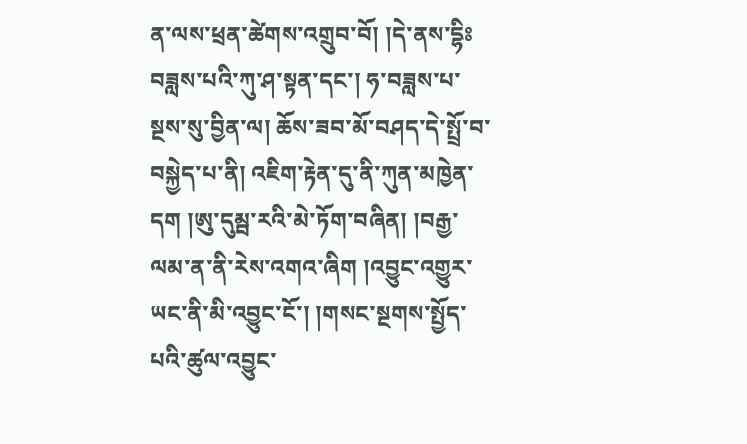ན་ལས་ཕྲན་ཚེགས་འགྲུབ་བོ། །དེ་ནས་དྷིཿབཟླས་པའི་ཀུ་ཤ་སྟན་དང་། ཧ་བཟླས་པ་སྔས་སུ་བྱིན་ལ། ཆོས་ཟབ་མོ་བཤད་དེ་སྤྲོ་བ་བསྐྱེད་པ་ནི། འཇིག་རྟེན་དུ་ནི་ཀུན་མཁྱེན་དག །ཨུ་དུམྦ་རའི་མེ་ཏོག་བཞིན། །བརྒྱ་ལམ་ན་ནི་རེས་འགའ་ཞིག །འབྱུང་འགྱུར་ཡང་ནི་མི་འབྱུང་ངོ་། །གསང་སྔགས་སྤྱོད་པའི་ཚུལ་འབྱུང་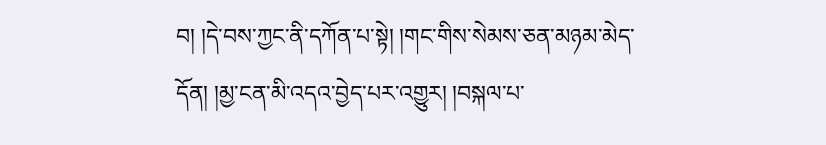བ། །དེ་བས་ཀྱང་ནི་དཀོན་པ་སྟེ། །གང་གིས་སེམས་ཅན་མཉམ་མེད་དོན། །མྱ་ངན་མི་འདའ་བྱེད་པར་འགྱུར། །བསྐལ་པ་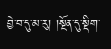བྱེ་བ་དུ་མ་རུ། །སྔོན་དུ་སྡིག་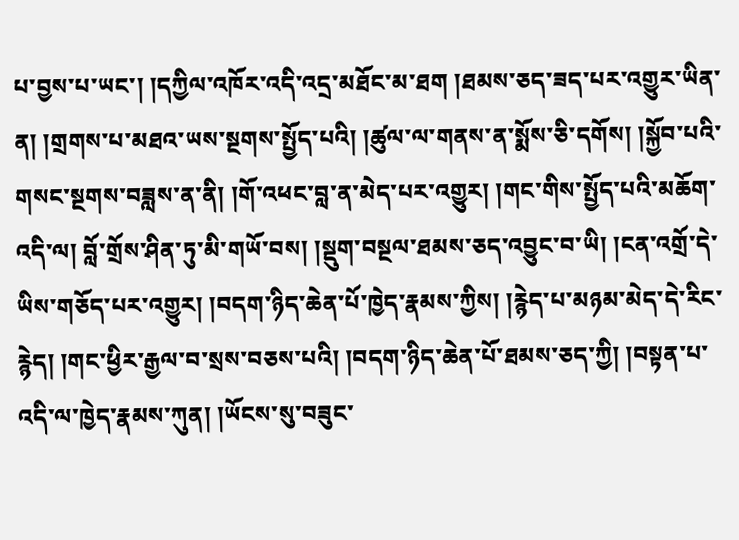པ་བྱས་པ་ཡང་། །དཀྱིལ་འཁོར་འདི་འདྲ་མཐོང་མ་ཐག །ཐམས་ཅད་ཟད་པར་འགྱུར་ཡིན་ན། །གྲགས་པ་མཐའ་ཡས་སྔགས་སྤྱོད་པའི། །ཚུལ་ལ་གནས་ན་སྨོས་ཅི་དགོས། །སྐྱོབ་པའི་གསང་སྔགས་བཟླས་ན་ནི། །གོ་འཕང་བླ་ན་མེད་པར་འགྱུར། །གང་གིས་སྤྱོད་པའི་མཆོག་འདི་ལ། བློ་གྲོས་ཤིན་ཏུ་མི་གཡོ་བས། །སྡུག་བསྔལ་ཐམས་ཅད་འབྱུང་བ་ཡི། །ངན་འགྲོ་དེ་ཡིས་གཅོད་པར་འགྱུར། །བདག་ཉིད་ཆེན་པོ་ཁྱེད་རྣམས་ཀྱིས། །རྙེད་པ་མཉམ་མེད་དེ་རིང་རྙེད། །གང་ཕྱིར་རྒྱལ་བ་སྲས་བཅས་པའི། །བདག་ཉིད་ཆེན་པོ་ཐམས་ཅད་ཀྱི། །བསྟན་པ་འདི་ལ་ཁྱེད་རྣམས་ཀུན། །ཡོངས་སུ་བཟུང་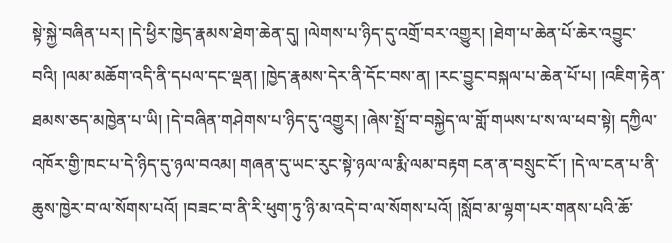སྟེ་སྐྱེ་བཞིན་པར། །དེ་ཕྱིར་ཁྱེད་རྣམས་ཐེག་ཆེན་དུ། །ལེགས་པ་ཉིད་དུ་འགྲོ་བར་འགྱུར། །ཐེག་པ་ཆེན་པོ་ཆེར་འབྱུང་བའི། །ལམ་མཆོག་འདི་ནི་དཔལ་དང་ལྡན། །ཁྱེད་རྣམས་དེར་ནི་དོང་བས་ན། །རང་བྱུང་བསྐལ་པ་ཆེན་པོ་པ། །འཇིག་རྟེན་ཐམས་ཅད་མཁྱེན་པ་ཡི། །དེ་བཞིན་གཤེགས་པ་ཉིད་དུ་འགྱུར། །ཞེས་སྤྲོ་བ་བསྐྱེད་ལ་གློ་གཡས་པ་ས་ལ་ཕབ་སྟེ། དཀྱིལ་འཁོར་གྱི་ཁང་པ་དེ་ཉིད་དུ་ཉལ་བའམ། གཞན་དུ་ཡང་རུང་སྟེ་ཉལ་ལ་རྨི་ལམ་བརྟག ངན་ན་བསྲུང་ངོ་། །དེ་ལ་ངན་པ་ནི་ཆུས་ཁྱེར་བ་ལ་སོགས་པའོ། །བཟང་བ་ནི་རི་ཕུག་ཏུ་ཉི་མ་འདེ་བ་ལ་སོགས་པའོ། །སློབ་མ་ལྷག་པར་གནས་པའི་ཆོ་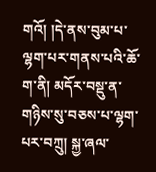གའོ། །དེ་ནས་བུམ་པ་ལྷག་པར་གནས་པའི་ཆོ་ག་ནི། མདོར་བསྡུ་ན་གཉིས་སུ་བཅས་པ་ལྷག་པར་བཀྲུ། སྐྱ་ཞལ་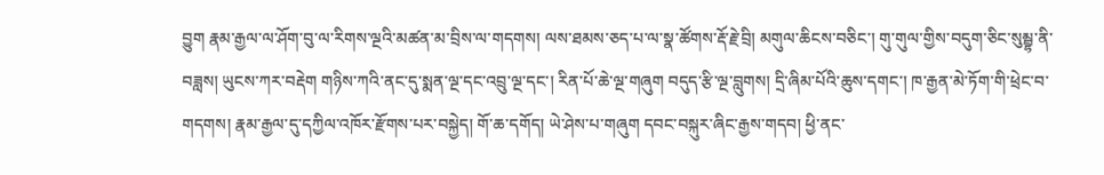བྱུག རྣམ་རྒྱལ་ལ་ཤོག་བུ་ལ་རིགས་ལྔའི་མཚན་མ་བྲིས་ལ་གདགས། ལས་ཐམས་ཅད་པ་ལ་སྣ་ཚོགས་རྡོ་རྗེ་བྲི། མགུལ་ཆིངས་བཅིང་། གུ་གུལ་གྱིས་བདུག་ཅིང་སུམྦྷ་ནི་བཟླས། ཡུངས་ཀར་བརྡེག གཉིས་ཀའི་ནང་དུ་སྨན་ལྔ་དང་འབྲུ་ལྔ་དང་། རིན་པོ་ཆེ་ལྔ་གཞུག བདུད་རྩི་ལྔ་བླུགས། དྲི་ཞིམ་པོའི་ཆུས་དགང་། ཁ་རྒྱན་མེ་ཏོག་གི་ཕྲེང་བ་གདགས། རྣམ་རྒྱལ་དུ་དཀྱིལ་འཁོར་རྫོགས་པར་བསྐྱེད། གོ་ཆ་དགོད། ཡེ་ཤེས་པ་གཞུག དབང་བསྐུར་ཞིང་རྒྱས་གདབ། ཕྱི་ནང་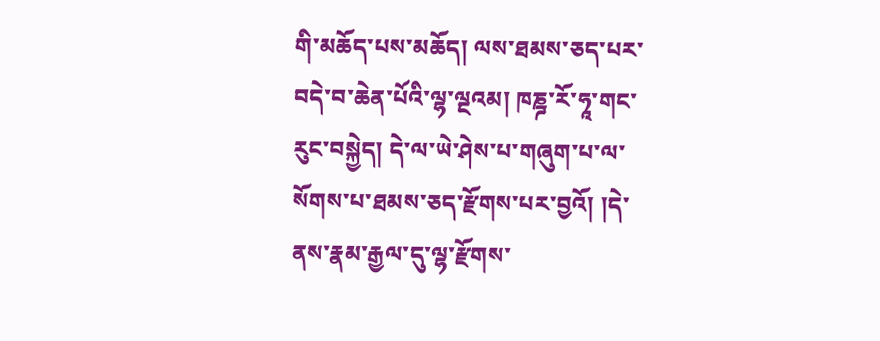གི་མཆོད་པས་མཆོད། ལས་ཐམས་ཅད་པར་བདེ་བ་ཆེན་པོའི་ལྷ་ལྔའམ། ཁཎྜ་རོ་ཧཱ་གང་རུང་བསྐྱེད། དེ་ལ་ཡེ་ཤེས་པ་གཞུག་པ་ལ་སོགས་པ་ཐམས་ཅད་རྫོགས་པར་བྱའོ། །དེ་ནས་རྣམ་རྒྱལ་དུ་ལྷ་རྫོགས་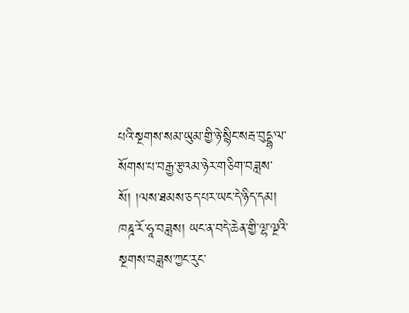པའི་སྔགས་སམ་ཡུམ་གྱི་ཉེ་སྙིང་སརྦ་བུདྡྷ་ལ་སོགས་པ་བརྒྱ་རྩའམ་ཉེར་གཅིག་བཟླས་སོ། །ལས་ཐམས་ཅད་པར་ཡང་དེ་ཉིད་དམ། ཁཎྜ་རོ་ཧཱ་བཟླས། ཡང་ན་བདེ་ཆེན་གྱི་ལྷ་ལྔའི་སྔགས་བཟླས་ཀྱང་རུང་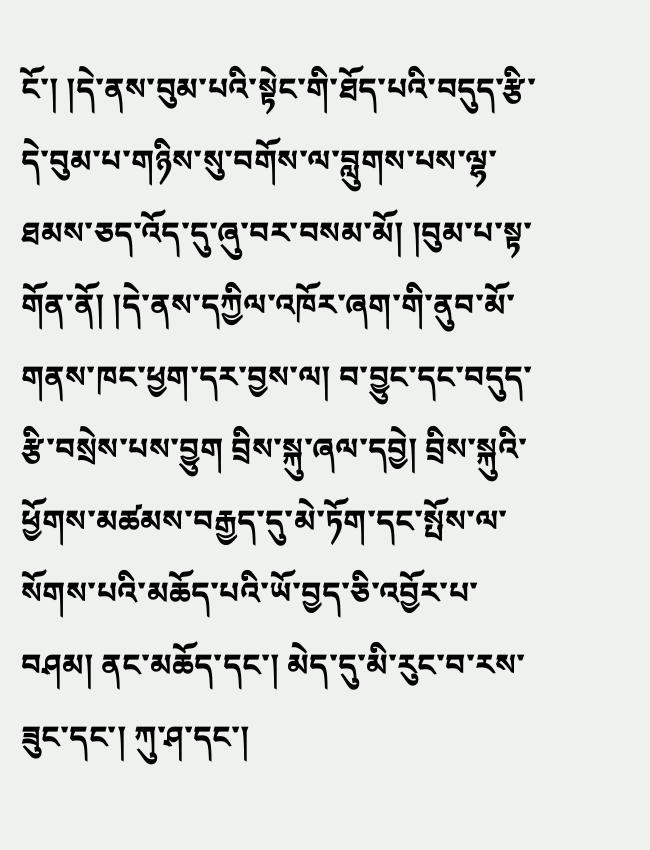ངོ་། །དེ་ནས་བུམ་པའི་སྟེང་གི་ཐོད་པའི་བདུད་རྩི་དེ་བུམ་པ་གཉིས་སུ་བགོས་ལ་བླུགས་པས་ལྷ་ཐམས་ཅད་འོད་དུ་ཞུ་བར་བསམ་མོ། །བུམ་པ་སྟ་གོན་ནོ། །དེ་ནས་དཀྱིལ་འཁོར་ཞག་གི་ནུབ་མོ་གནས་ཁང་ཕྱག་དར་བྱས་ལ། བ་བྱུང་དང་བདུད་རྩི་བསྲེས་པས་བྱུག བྲིས་སྐུ་ཞལ་དབྱེ། བྲིས་སྐུའི་ཕྱོགས་མཚམས་བརྒྱད་དུ་མེ་ཏོག་དང་སྤོས་ལ་སོགས་པའི་མཆོད་པའི་ཡོ་བྱད་ཅི་འབྱོར་པ་བཤམ། ནང་མཆོད་དང་། མེད་དུ་མི་རུང་བ་རས་ཟུང་དང་། ཀུ་ཤ་དང་།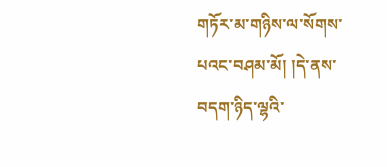གཏོར་མ་གཉིས་ལ་སོགས་པའང་བཤམ་མོ། །དེ་ནས་བདག་ཉིད་ལྷའི་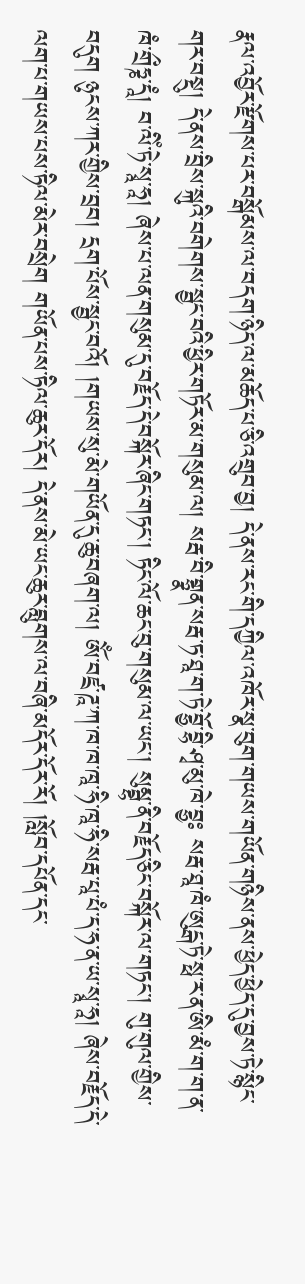རྣལ་འབྱོར་རྫོགས་པར་བསྒོམས་ལ་བདག་ཉིད་ལ་མཆོད་པ་ཅི་འགྲུབ་བྱ། དེ་ནས་རང་གི་དཀྱིལ་འཁོར་སྣ་བུག་གཡས་གཡོན་གཉིས་ནས་ཕྱེད་ཕྱེད་དུ་བྱས་ཏེ་སྙིང་གར་བསྡུ། དེ་ནས་བྲིས་སྐུའི་བགེགས་སྦྱང་བའི་ཕྱིར་གཏོར་མ་གསུམ་ལ། སརྦ་བི་གྷྣན་སརྦ་ཏ་ཐཱ་ག་ཏེ་བྷྱོ་བྷི་ཤྭ་མུ་ཁེ་བྷྱཿ སརྦ་ཐཱ་ཁཾ་ཨུངྒ་ཏེ་སྥ་ར་ན་ཨི་མཾ་ག་ག་ན་ཁཾ་གྲྀཧྞ་དཱཾ། བ་ལིཾ་ཏེ་སྭཱ་ཧཱ། ཞེས་པ་ལན་གསུམ་དུ་བརྗོད་དེ་བསྐོར་ཞིང་གཏང་། ཏིང་ལོ་ཆང་བུ་གསུམ་ལ་ཡང་། སུམྦྷ་ནི་བརྗོད་ཅིང་བསྐོར་ལ་གཏང་། གུ་གུལ་གྱིས་བདུག ཉུངས་ཀར་གྱིས་བྲབ། དྲག་པོས་སྦྱང་བའོ། །གཡས་སུ་མེ་གཡོན་དུ་ཆུ་བཞག་ལ། ཨོཾ་བཛྲ་ཌཱ་ཀ་ཁ་ཁ་ཁཱ་ཧི་ཁཱ་ཧི་སརྦ་པཱ་པཾ་ད་ཧ་ན་ཡ་སྭཱ་ཧཱ། ཞེས་བརྗོད་དེ་ལག་པ་གཡས་པས་ཏིལ་མེར་བསྲེག གཡོན་པས་ཏིལ་ཆུར་དོར། དེ་ནས་མེ་ཡང་ཆུར་བླུགས་ལ་བཞི་མདོར་དོར་རོ། །སློབ་དཔོན་དང་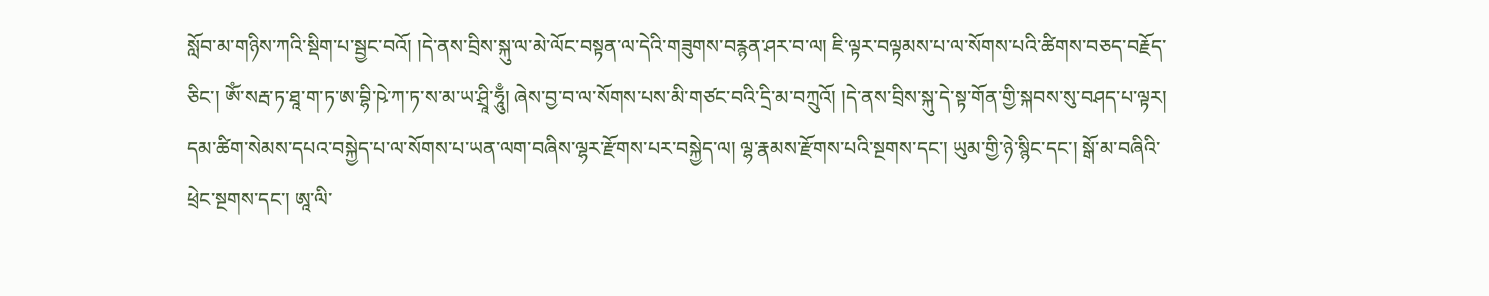སློབ་མ་གཉིས་ཀའི་སྡིག་པ་སྦྱང་བའོ། །དེ་ནས་བྲིས་སྐུ་ལ་མེ་ལོང་བསྟན་ལ་དེའི་གཟུགས་བརྙན་ཤར་བ་ལ། ཇི་ལྟར་བལྟམས་པ་ལ་སོགས་པའི་ཚིགས་བཅད་བརྗོད་ཅིང་། ཨོཾ་སརྦ་ཏ་ཐཱ་ག་ཏ་ཨ་བྷི་ཥེ་ཀ་ཏ་ས་མ་ཡ་ཤྲཱི་ཧཱུྃ། ཞེས་བྱ་བ་ལ་སོགས་པས་མི་གཙང་བའི་དྲི་མ་བཀྲུའོ། །དེ་ནས་བྲིས་སྐུ་དེ་སྟ་གོན་གྱི་སྐབས་སུ་བཤད་པ་ལྟར། དམ་ཚིག་སེམས་དཔའ་བསྐྱེད་པ་ལ་སོགས་པ་ཡན་ལག་བཞིས་ལྷར་རྫོགས་པར་བསྐྱེད་ལ། ལྷ་རྣམས་རྫོགས་པའི་སྔགས་དང་། ཡུམ་གྱི་ཉེ་སྙིང་དང་། སྒོ་མ་བཞིའི་ཕྲེང་སྔགས་དང་། ཨཱ་ལི་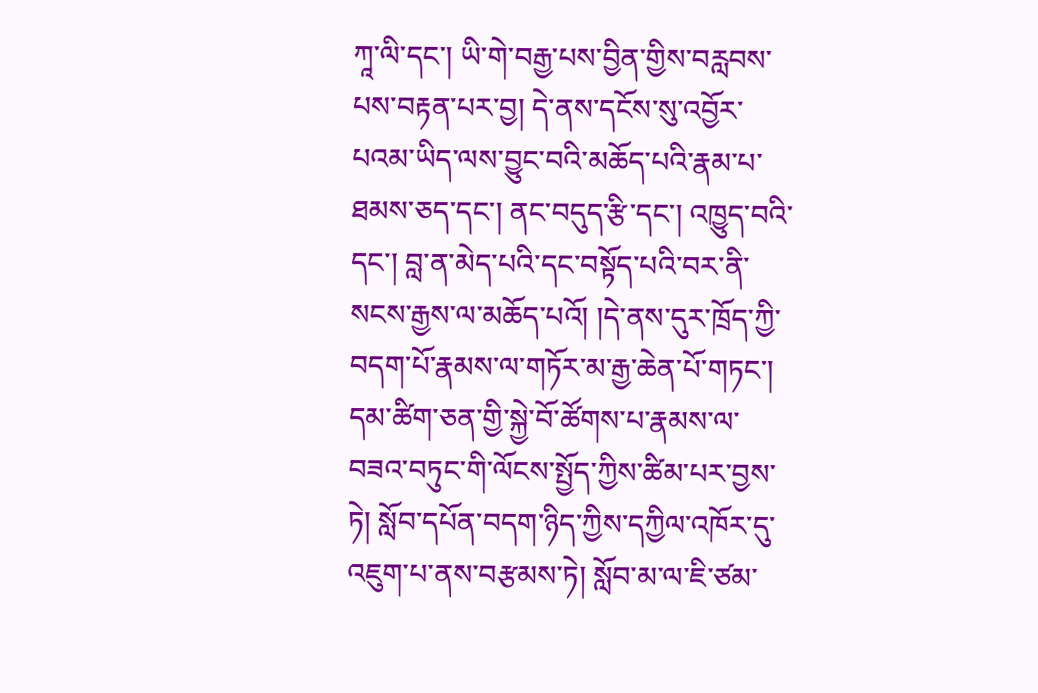ཀཱ་ལི་དང་། ཡི་གེ་བརྒྱ་པས་བྱིན་གྱིས་བརླབས་པས་བརྟན་པར་བྱ། དེ་ནས་དངོས་སུ་འབྱོར་པའམ་ཡིད་ལས་བྱུང་བའི་མཆོད་པའི་རྣམ་པ་ཐམས་ཅད་དང་། ནང་བདུད་རྩི་དང་། འཁྱུད་བའི་དང་། བླ་ན་མེད་པའི་དང་བསྟོད་པའི་བར་ནི་སངས་རྒྱས་ལ་མཆོད་པའོ། །དེ་ནས་དུར་ཁྲོད་ཀྱི་བདག་པོ་རྣམས་ལ་གཏོར་མ་རྒྱ་ཆེན་པོ་གཏང་། དམ་ཚིག་ཅན་གྱི་སྐྱེ་བོ་ཚོགས་པ་རྣམས་ལ་བཟའ་བཏུང་གི་ལོངས་སྤྱོད་ཀྱིས་ཚིམ་པར་བྱས་ཏེ། སློབ་དཔོན་བདག་ཉིད་ཀྱིས་དཀྱིལ་འཁོར་དུ་འཇུག་པ་ནས་བརྩམས་ཏེ། སློབ་མ་ལ་ཇི་ཙམ་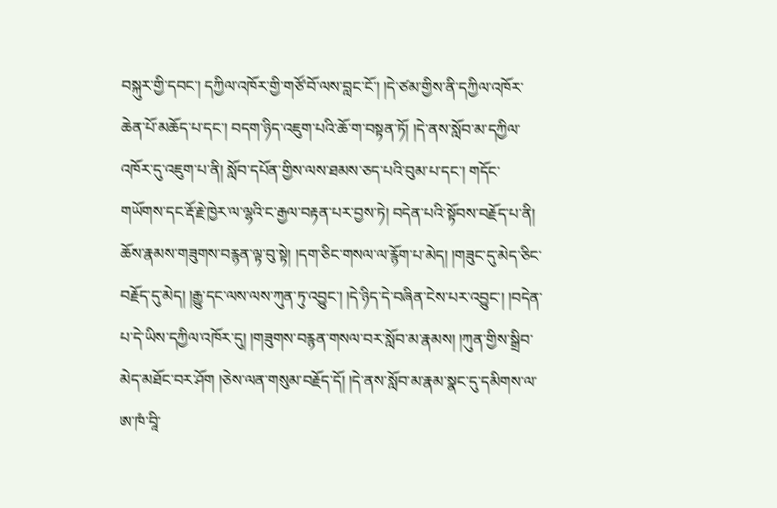བསྐུར་གྱི་དབང་། དཀྱིལ་འཁོར་གྱི་གཙོ་བོ་ལས་བླང་ངོ་། །དེ་ཙམ་གྱིས་ནི་དཀྱིལ་འཁོར་ཆེན་པོ་མཆོད་པ་དང་། བདག་ཉིད་འཇུག་པའི་ཆོ་ག་བསྟན་ཏོ། །དེ་ནས་སློབ་མ་དཀྱིལ་འཁོར་དུ་འཇུག་པ་ནི། སློབ་དཔོན་གྱིས་ལས་ཐམས་ཅད་པའི་བུམ་པ་དང་། གདོང་གཡོགས་དང་རྡོ་རྗེ་ཁྱེར་ལ་ལྷའི་ང་རྒྱལ་བརྟན་པར་བྱས་ཏེ། བདེན་པའི་སྟོབས་བརྗོད་པ་ནི། ཆོས་རྣམས་གཟུགས་བརྙན་ལྟ་བུ་སྟེ། །དག་ཅིང་གསལ་ལ་རྙོག་པ་མེད། །གཟུང་དུ་མེད་ཅིང་བརྗོད་དུ་མེད། །རྒྱུ་དང་ལས་ལས་ཀུན་ཏུ་འབྱུང་། །དེ་ཉིད་དེ་བཞིན་ངེས་པར་འབྱུང་། །བདེན་པ་དེ་ཡིས་དཀྱིལ་འཁོར་དུ། །གཟུགས་བརྙན་གསལ་བར་སློབ་མ་རྣམས། །ཀུན་གྱིས་སྒྲིབ་མེད་མཐོང་བར་ཤོག །ཅེས་ལན་གསུམ་བརྗོད་དོ། །དེ་ནས་སློབ་མ་རྣམ་སྣང་དུ་དམིགས་ལ་ཨ་ཁཾ་བཱི་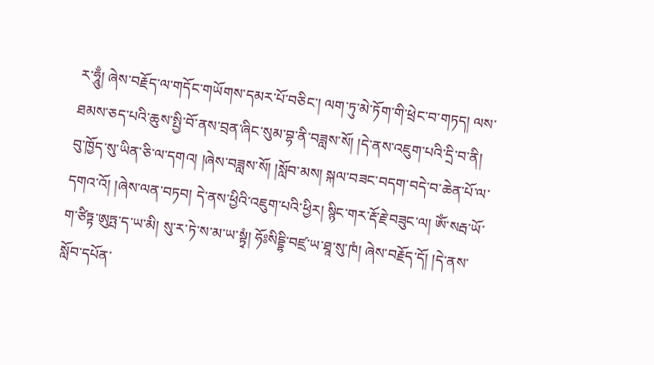ར་ཧཱུྃ། ཞེས་བརྗོད་ལ་གདོང་གཡོགས་དམར་པོ་བཅིང་། ལག་ཏུ་མེ་ཏོག་གི་ཕྲེང་བ་གཏད། ལས་ཐམས་ཅད་པའི་ཆུས་སྤྱི་བོ་ནས་བྲན་ཞིང་སུམ་བྷ་ནི་བཟླས་སོ། །དེ་ནས་འཇུག་པའི་དྲི་བ་ནི། བུ་ཁྱོད་སུ་ཡིན་ཅི་ལ་དགའ། །ཞེས་བཟླས་སོ། །སློབ་མས། སྐལ་བཟང་བདག་བདེ་བ་ཆེན་པོ་ལ་དགའ་འོ། །ཞེས་ལན་བཏབ། དེ་ནས་ཕྱིའི་འཇུག་པའི་ཕྱིར། སྙིང་གར་རྡོ་རྗེ་བཟུང་ལ། ཨོཾ་སརྦ་ཡོ་ག་ཙིཏྟ་ཨུཏྤ་ད་ཡ་མི། སུ་ར་ཏེ་ས་མ་ཡ་སྟྭཾ། ཧོཿསིདྡྷི་བཛྲ་ཡ་ཐཱ་སུ་ཁཾ། ཞེས་བརྗོད་དོ། །དེ་ནས་སློབ་དཔོན་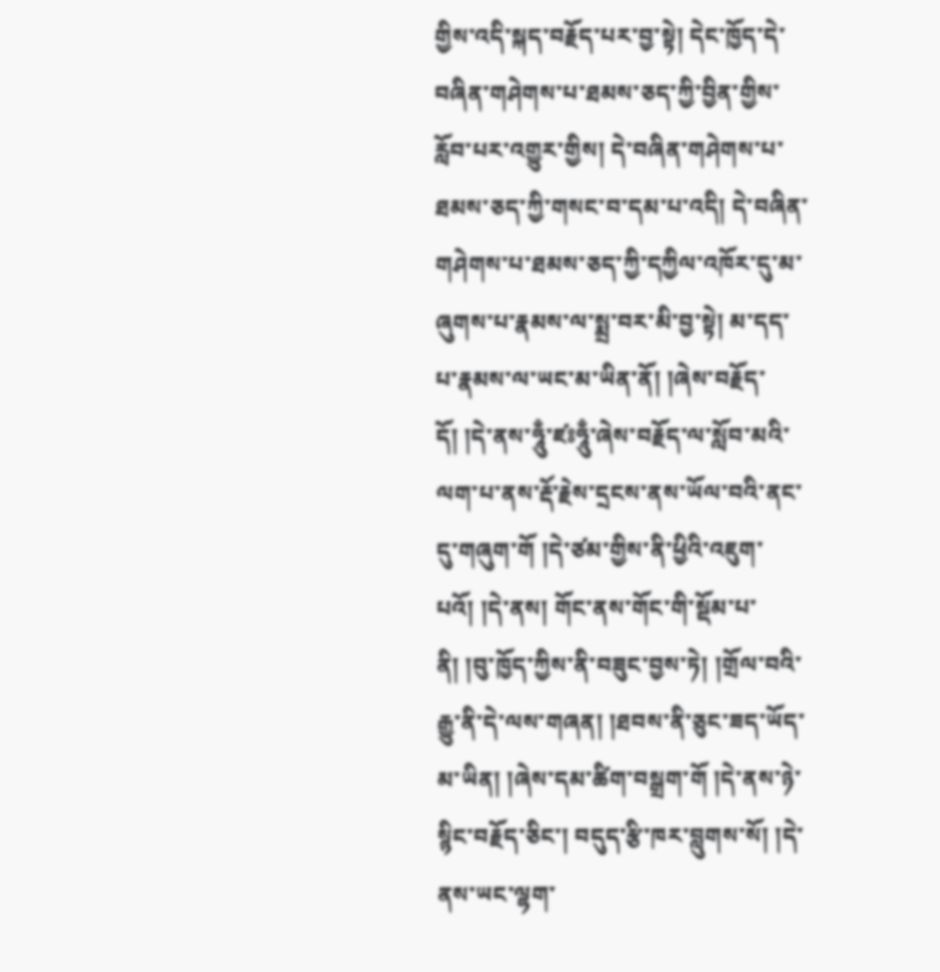གྱིས་འདི་སྐད་བརྗོད་པར་བྱ་སྟེ། དེང་ཁྱོད་དེ་བཞིན་གཤེགས་པ་ཐམས་ཅད་ཀྱི་བྱིན་གྱིས་རློབ་པར་འགྱུར་གྱིས། དེ་བཞིན་གཤེགས་པ་ཐམས་ཅད་ཀྱི་གསང་བ་དམ་པ་འདི། དེ་བཞིན་གཤེགས་པ་ཐམས་ཅད་ཀྱི་དཀྱིལ་འཁོར་དུ་མ་ཞུགས་པ་རྣམས་ལ་སྨྲ་བར་མི་བྱ་སྟེ། མ་དད་པ་རྣམས་ལ་ཡང་མ་ཡིན་ནོ། །ཞེས་བརྗོད་དོ། །དེ་ནས་ཧཱུྃ་ཛཿཧཱུྃ་ཞེས་བརྗོད་ལ་སློབ་མའི་ལག་པ་ནས་རྡོ་རྗེས་དྲངས་ནས་ཡོལ་བའི་ནང་དུ་གཞུག་གོ །དེ་ཙམ་གྱིས་ནི་ཕྱིའི་འཇུག་པའོ། །དེ་ནས། གོང་ནས་གོང་གི་སྡོམ་པ་ནི། །བུ་ཁྱོད་ཀྱིས་ནི་བཟུང་བྱས་ཏེ། །གྲོལ་བའི་རྒྱུ་ནི་དེ་ལས་གཞན། །ཐབས་ནི་ཅུང་ཟད་ཡོད་མ་ཡིན། །ཞེས་དམ་ཚིག་བསྒྲག་གོ །དེ་ནས་ཉེ་སྙིང་བརྗོད་ཅིང་། བདུད་རྩི་ཁར་བླུགས་སོ། །དེ་ནས་ཡང་ལྷག་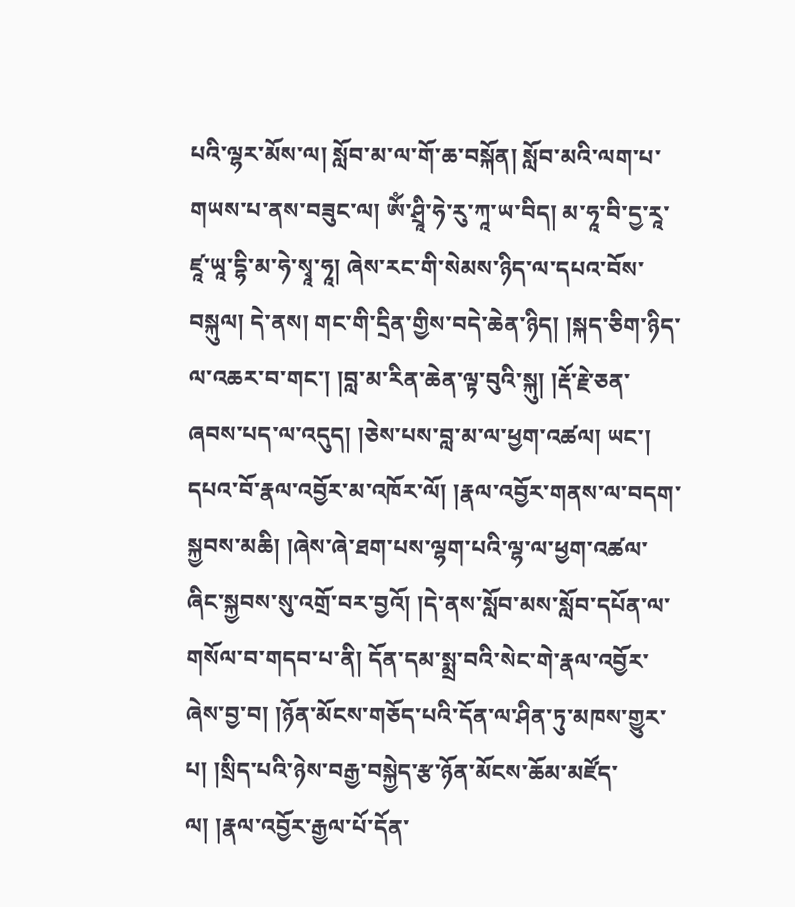པའི་ལྷར་མོས་ལ། སློབ་མ་ལ་གོ་ཆ་བསྐོན། སློབ་མའི་ལག་པ་གཡས་པ་ནས་བཟུང་ལ། ཨོཾ་ཤྲཱི་ཧེ་རུ་ཀཱ་ཡ་བིད། མ་ཧཱ་བི་དྱ་རཱ་ཛཱ་ཡཱ་དྷི་མ་ཧེ་སྭཱ་ཧཱ། ཞེས་རང་གི་སེམས་ཉིད་ལ་དཔའ་བོས་བསྐུལ། དེ་ནས། གང་གི་དྲིན་གྱིས་བདེ་ཆེན་ཉིད། །སྐད་ཅིག་ཉིད་ལ་འཆར་བ་གང་། །བླ་མ་རིན་ཆེན་ལྟ་བུའི་སྐུ། །རྡོ་རྗེ་ཅན་ཞབས་པད་ལ་འདུད། །ཅེས་པས་བླ་མ་ལ་ཕྱག་འཚལ། ཡང་། དཔའ་བོ་རྣལ་འབྱོར་མ་འཁོར་ལོ། །རྣལ་འབྱོར་གནས་ལ་བདག་སྐྱབས་མཆི། །ཞེས་ཞེ་ཐག་པས་ལྷག་པའི་ལྷ་ལ་ཕྱག་འཚལ་ཞིང་སྐྱབས་སུ་འགྲོ་བར་བྱའོ། །དེ་ནས་སློབ་མས་སློབ་དཔོན་ལ་གསོལ་བ་གདབ་པ་ནི། དོན་དམ་སྨྲ་བའི་སེང་གེ་རྣལ་འབྱོར་ཞེས་བྱ་བ། །ཉོན་མོངས་གཅོད་པའི་དོན་ལ་ཤིན་ཏུ་མཁས་གྱུར་པ། །སྲིད་པའི་ཉེས་བརྒྱ་བསྐྱེད་རྩ་ཉོན་མོངས་ཆོམ་མཛོད་ལ། །རྣལ་འབྱོར་རྒྱལ་པོ་དོན་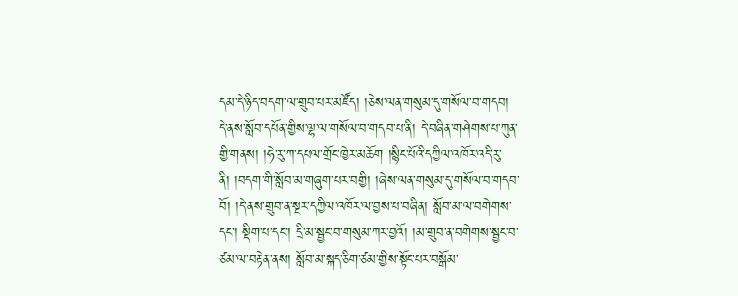དམ་དེ་ཉིད་བདག་ལ་གྲུབ་པར་མཛོད། །ཅེས་ལན་གསུམ་དུ་གསོལ་བ་གདབ། དེ་ནས་སློབ་དཔོན་གྱིས་ལྷ་ལ་གསོལ་བ་གདབ་པ་ནི། དེ་བཞིན་གཤེགས་པ་ཀུན་གྱི་གནས། །ཧེ་རུ་ཀ་དཔལ་གྲོང་ཁྱེར་མཆོག །སྙིང་པོའི་དཀྱིལ་འཁོར་འདི་རུ་ནི། །བདག་གི་སློབ་མ་གཞུག་པར་བགྱི། །ཞེས་ལན་གསུམ་དུ་གསོལ་བ་གདབ་བོ། །དེ་ནས་གྲུབ་ན་སྔར་དཀྱིལ་འཁོར་ལ་བྱས་པ་བཞིན། སློབ་མ་ལ་བགེགས་དང་། སྡིག་པ་དང་། དྲི་མ་སྦྱང་བ་གསུམ་ཀར་བྱའོ། །མ་གྲུབ་ན་བགེགས་སྦྱང་བ་ཙམ་ལ་བརྟེན་ནས། སློབ་མ་སྐད་ཅིག་ཙམ་གྱིས་སྟོང་པར་བསྒོམ་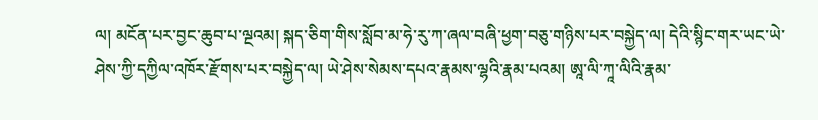ལ། མངོན་པར་བྱང་ཆུབ་པ་ལྔའམ། སྐད་ཅིག་གིས་སློབ་མ་ཧེ་རུ་ཀ་ཞལ་བཞི་ཕྱག་བཅུ་གཉིས་པར་བསྐྱེད་ལ། དེའི་སྙིང་གར་ཡང་ཡེ་ཤེས་ཀྱི་དཀྱིལ་འཁོར་རྫོགས་པར་བསྐྱེད་ལ། ཡེ་ཤེས་སེམས་དཔའ་རྣམས་ལྷའི་རྣམ་པའམ། ཨཱ་ལི་ཀཱ་ལིའི་རྣམ་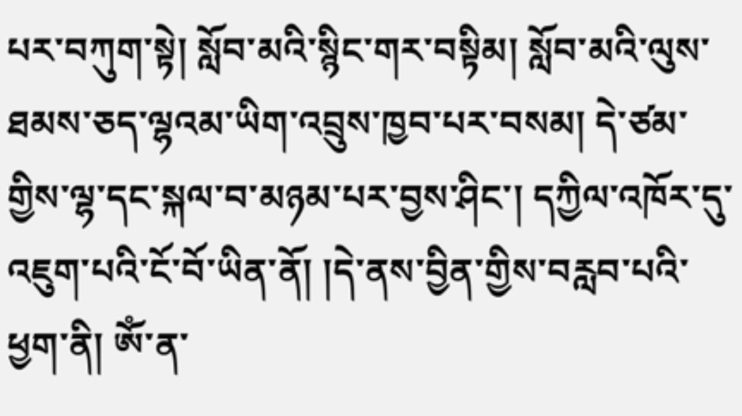པར་བཀུག་སྟེ། སློབ་མའི་སྙིང་གར་བསྟིམ། སློབ་མའི་ལུས་ཐམས་ཅད་ལྷའམ་ཡིག་འབྲུས་ཁྱབ་པར་བསམ། དེ་ཙམ་གྱིས་ལྷ་དང་སྐལ་བ་མཉམ་པར་བྱས་ཤིང་། དཀྱིལ་འཁོར་དུ་འཇུག་པའི་ངོ་བོ་ཡིན་ནོ། །དེ་ནས་བྱིན་གྱིས་བརླབ་པའི་ཕྱག་ནི། ཨོཾ་ན་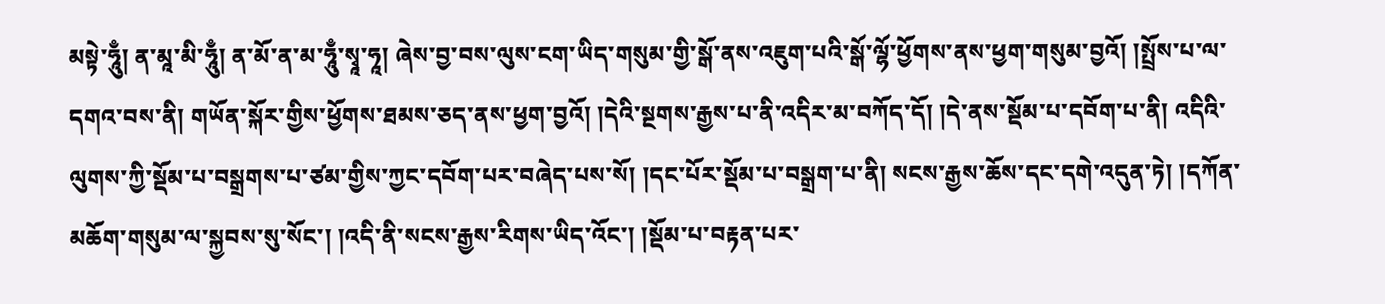མསྟེ་ཧཱུྃ། ན་མཱ་མི་ཧཱུྃ། ན་མོ་ན་མ་ཧཱུྃ་སྭཱ་ཧཱ། ཞེས་བྱ་བས་ལུས་ངག་ཡིད་གསུམ་གྱི་སྒོ་ནས་འཇུག་པའི་སྒོ་ལྷོ་ཕྱོགས་ནས་ཕྱག་གསུམ་བྱའོ། །སྤྲོས་པ་ལ་དགའ་བས་ནི། གཡོན་སྐོར་གྱིས་ཕྱོགས་ཐམས་ཅད་ནས་ཕྱག་བྱའོ། །དེའི་སྔགས་རྒྱས་པ་ནི་འདིར་མ་བཀོད་དོ། །དེ་ནས་སྡོམ་པ་དབོག་པ་ནི། འདིའི་ལུགས་ཀྱི་སྡོམ་པ་བསྒྲགས་པ་ཙམ་གྱིས་ཀྱང་དབོག་པར་བཞེད་པས་སོ། །དང་པོར་སྡོམ་པ་བསྒྲག་པ་ནི། སངས་རྒྱས་ཆོས་དང་དགེ་འདུན་ཏེ། །དཀོན་མཆོག་གསུམ་ལ་སྐྱབས་སུ་སོང་། །འདི་ནི་སངས་རྒྱས་རིགས་ཡིད་འོང་། །སྡོམ་པ་བརྟན་པར་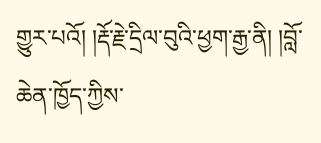གྱུར་པའོ། །རྡོ་རྗེ་དྲིལ་བུའི་ཕྱག་རྒྱ་ནི། །བློ་ཆེན་ཁྱོད་ཀྱིས་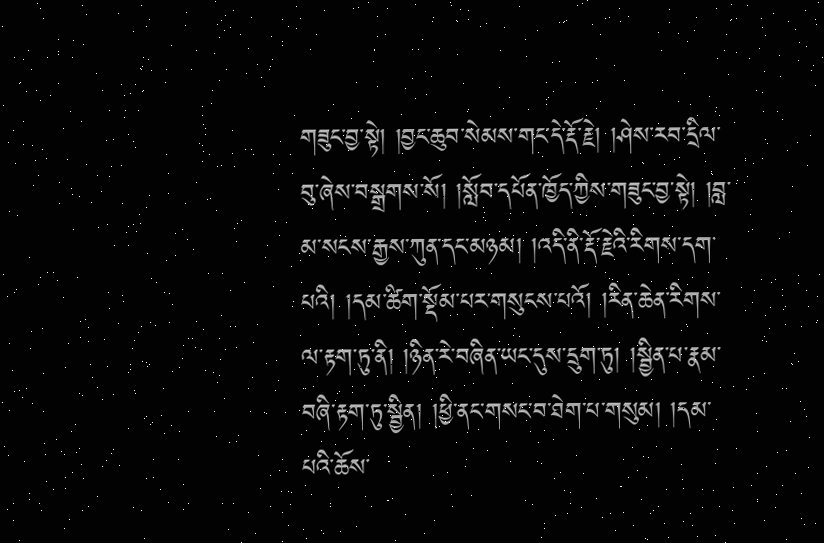གཟུང་བྱ་སྟེ། །བྱང་ཆུབ་སེམས་གང་དེ་རྡོ་རྗེ། །ཤེས་རབ་དྲིལ་བུ་ཞེས་བསྒྲགས་སོ། །སློབ་དཔོན་ཁྱོད་ཀྱིས་གཟུང་བྱ་སྟེ། །བླ་མ་སངས་རྒྱས་ཀུན་དང་མཉམ། །འདི་ནི་རྡོ་རྗེའི་རིགས་དག་པའི། །དམ་ཚིག་སྡོམ་པར་གསུངས་པའོ། །རིན་ཆེན་རིགས་ལ་རྟག་ཏུ་ནི། །ཉིན་རེ་བཞིན་ཡང་དུས་དྲུག་ཏུ། །སྦྱིན་པ་རྣམ་བཞི་རྟག་ཏུ་སྦྱིན། །ཕྱི་ནང་གསང་བ་ཐེག་པ་གསུམ། །དམ་པའི་ཆོས་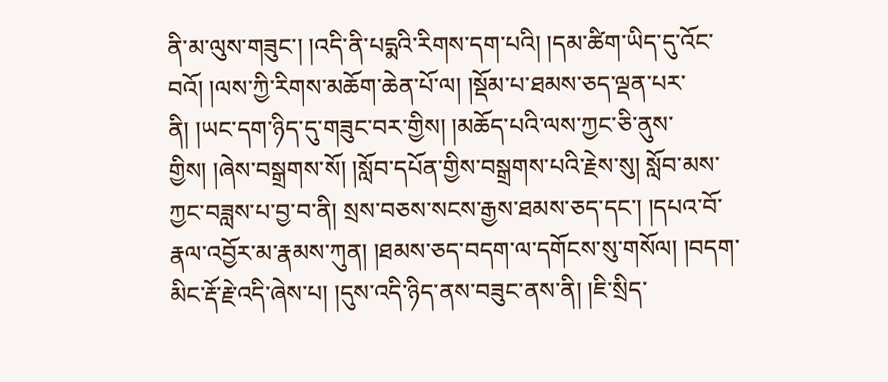ནི་མ་ལུས་གཟུང་། །འདི་ནི་པདྨའི་རིགས་དག་པའི། །དམ་ཚིག་ཡིད་དུ་འོང་བའོ། །ལས་ཀྱི་རིགས་མཆོག་ཆེན་པོ་ལ། །སྡོམ་པ་ཐམས་ཅད་ལྡན་པར་ནི། །ཡང་དག་ཉིད་དུ་གཟུང་བར་གྱིས། །མཆོད་པའི་ལས་ཀྱང་ཅི་ནུས་གྱིས། །ཞེས་བསྒྲགས་སོ། །སློབ་དཔོན་གྱིས་བསྒྲགས་པའི་རྗེས་སུ། སློབ་མས་ཀྱང་བཟླས་པ་བྱ་བ་ནི། སྲས་བཅས་སངས་རྒྱས་ཐམས་ཅད་དང་། །དཔའ་བོ་རྣལ་འབྱོར་མ་རྣམས་ཀུན། །ཐམས་ཅད་བདག་ལ་དགོངས་སུ་གསོལ། །བདག་མིང་རྡོ་རྗེ་འདི་ཞེས་པ། །དུས་འདི་ཉིད་ནས་བཟུང་ནས་ནི། །ཇི་སྲིད་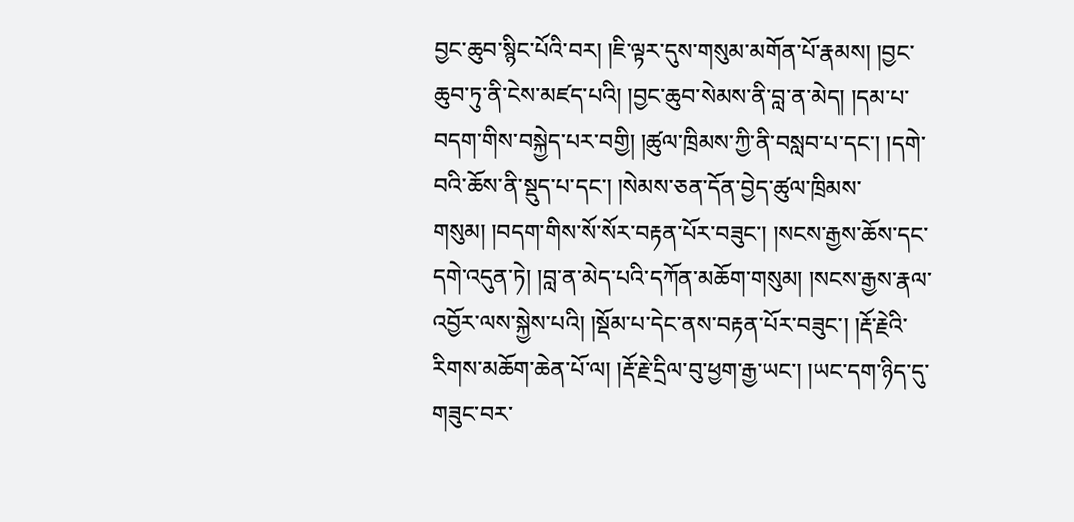བྱང་ཆུབ་སྙིང་པོའི་བར། །ཇི་ལྟར་དུས་གསུམ་མགོན་པོ་རྣམས། །བྱང་ཆུབ་ཏུ་ནི་ངེས་མཛད་པའི། །བྱང་ཆུབ་སེམས་ནི་བླ་ན་མེད། །དམ་པ་བདག་གིས་བསྐྱེད་པར་བགྱི། །ཚུལ་ཁྲིམས་ཀྱི་ནི་བསླབ་པ་དང་། །དགེ་བའི་ཆོས་ནི་སྡུད་པ་དང་། །སེམས་ཅན་དོན་བྱེད་ཚུལ་ཁྲིམས་གསུམ། །བདག་གིས་སོ་སོར་བརྟན་པོར་བཟུང་། །སངས་རྒྱས་ཆོས་དང་དགེ་འདུན་ཏེ། །བླ་ན་མེད་པའི་དཀོན་མཆོག་གསུམ། །སངས་རྒྱས་རྣལ་འབྱོར་ལས་སྐྱེས་པའི། །སྡོམ་པ་དེང་ནས་བརྟན་པོར་བཟུང་། །རྡོ་རྗེའི་རིགས་མཆོག་ཆེན་པོ་ལ། །རྡོ་རྗེ་དྲིལ་བུ་ཕྱག་རྒྱ་ཡང་། །ཡང་དག་ཉིད་དུ་གཟུང་བར་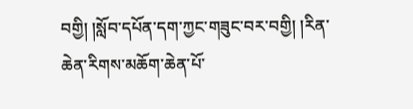བགྱི། །སློབ་དཔོན་དག་ཀྱང་གཟུང་བར་བགྱི། །རིན་ཆེན་རིགས་མཆོག་ཆེན་པོ་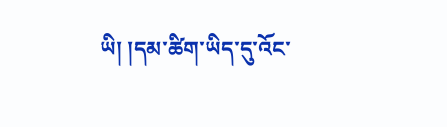ཡི། །དམ་ཚིག་ཡིད་དུ་འོང་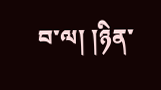བ་ལ། །ཉིན་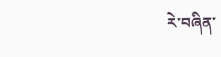རེ་བཞིན་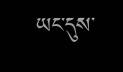ཡང་དུས་